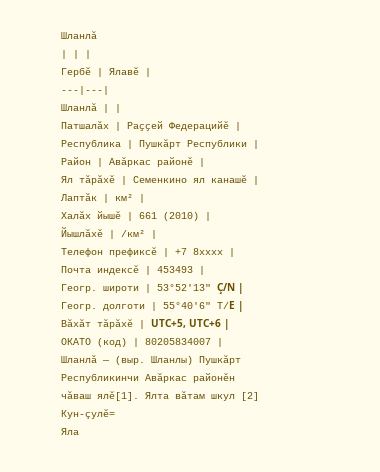Шланлă
| | |
Гербĕ | Ялавĕ |
---|---|
Шланлă | |
Патшалăх | Раҫҫей Федерацийӗ |
Республика | Пушкӑрт Республики |
Район | Авăркас районĕ |
Ял тăрăхĕ | Семенкино ял канашĕ |
Лаптăк | км² |
Халăх йышĕ | 661 (2010) |
Йышлăхĕ | /км² |
Телефон префиксĕ | +7 8xxхх |
Почта индексĕ | 453493 |
Геогр. широти | 53°52′13″ Ç/N |
Геогр. долготи | 55°40′6″ Т/E |
Вăхăт тăрăхĕ | UTC+5, UTC+6 |
ОКАТО (код) | 80205834007 |
Шланлă — (выр. Шланлы) Пушкӑрт Республикинчи Авăркас районĕн чăваш ялĕ[1]. Ялта вăтам шкул [2]
Кун-çулĕ=
Яла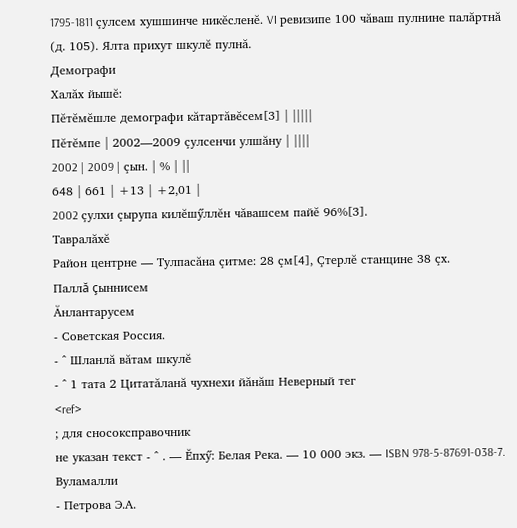1795-1811 çулсем хушшинче никĕсленĕ. VI ревизипе 100 чăваш пулнине палăртнă (д. 105). Ялта прихут шкулĕ пулнă.
Демографи
Халăх йышĕ:
Пĕтĕмĕшле демографи кăтартăвĕсем[3] | |||||
Пĕтĕмпе | 2002—2009 çулсенчи улшăну | ||||
2002 | 2009 | çын. | % | ||
648 | 661 | +13 | +2,01 |
2002 çулхи çырупа килĕшӳллĕн чăвашсем пайĕ 96%[3].
Тавралăхĕ
Район центрне — Тулпасăна çитме: 28 çм[4], Çтерлĕ станцине 38 çх.
Паллă çыннисем
Ӑнлантарусем
- Советская Россия.
- ^ Шланлă вăтам шкулĕ
- ^ 1 тата 2 Цитатăланă чухнехи йăнăш Неверный тег
<ref>
; для сносоксправочник
не указан текст - ^ . — Ĕпхӳ: Белая Река. — 10 000 экз. — ISBN 978-5-87691-038-7.
Вуламалли
- Петрова Э.А.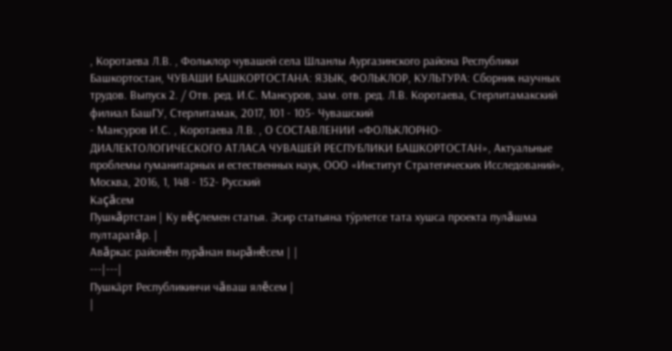, Коротаева Л.В. , Фольклор чувашей села Шланлы Аургазинского района Республики Башкортостан, ЧУВАШИ БАШКОРТОСТАНА: ЯЗЫК, ФОЛЬКЛОР, КУЛЬТУРА: Сборник научных трудов. Выпуск 2. / Отв. ред. И.С. Мансуров, зам. отв. ред. Л.В. Коротаева, Стерлитамакский филиал БашГУ, Стерлитамак, 2017, 101 - 105- Чувашский
- Мансуров И.С. , Коротаева Л.В. , О СОСТАВЛЕНИИ «ФОЛЬКЛОРНО-ДИАЛЕКТОЛОГИЧЕСКОГО АТЛАСА ЧУВАШЕЙ РЕСПУБЛИКИ БАШКОРТОСТАН», Актуальные проблемы гуманитарных и естественных наук, ООО «Институт Стратегических Исследований», Москва, 2016, 1, 148 - 152- Русский
Каçăсем
Пушкăртстан | Ку вĕçлемен статья. Эсир статьяна тӳрлетсе тата хушса проекта пулăшма пултаратăр. |
Авăркас районĕн пурăнан вырăнĕсем | |
---|---|
Пушкӑрт Республикинчи чăваш ялĕсем |
|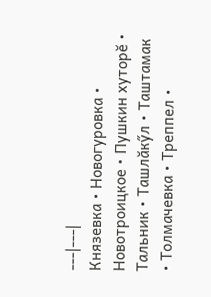---|---|
Князевка • Новогуровка • Новотроицкое • Пушкин хуторĕ • Тальник • Ташлăкӳл • Таштамак • Толмачевка • Треппел •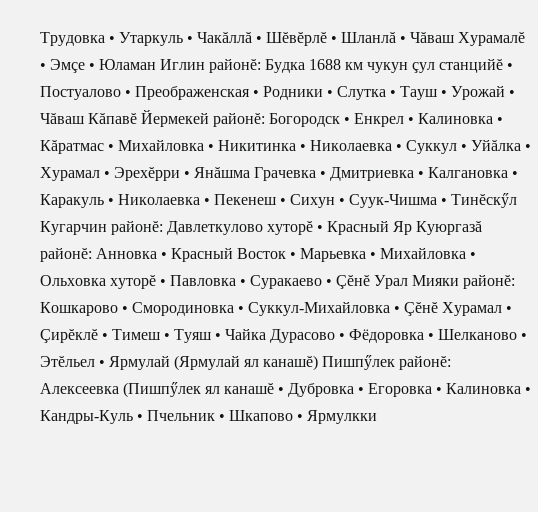Трудовка • Утаркуль • Чакăллă • Шĕвĕрлĕ • Шланлă • Чăваш Хурамалĕ • Эмçе • Юламан Иглин районĕ: Будка 1688 км чукун çул станцийĕ • Постуалово • Преображенская • Родники • Слутка • Тауш • Урожай • Чăваш Кăпавĕ Йермекей районĕ: Богородск • Енкрел • Калиновка • Кăратмас • Михайловка • Никитинка • Николаевка • Суккул • Уйăлка • Хурамал • Эрехĕрри • Янăшма Грачевка • Дмитриевка • Калгановка • Каракуль • Николаевка • Пекенеш • Сихун • Суук-Чишма • Тинĕскӳл Кугарчин районĕ: Давлеткулово хуторĕ • Красный Яр Куюргазă районĕ: Анновка • Красный Восток • Марьевка • Михайловка • Ольховка хуторĕ • Павловка • Суракаево • Çĕнĕ Урал Мияки районĕ: Кошкарово • Смородиновка • Суккул-Михайловка • Çĕнĕ Хурамал • Çирĕклĕ • Тимеш • Туяш • Чайка Дурасово • Фёдоровка • Шелканово • Этĕльел • Ярмулай (Ярмулай ял канашĕ) Пишпӳлек районĕ: Алексеевка (Пишпӳлек ял канашĕ • Дубровка • Егоровка • Калиновка • Кандры-Куль • Пчельник • Шкапово • Ярмулкки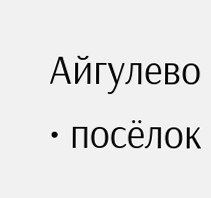Айгулево • посёлок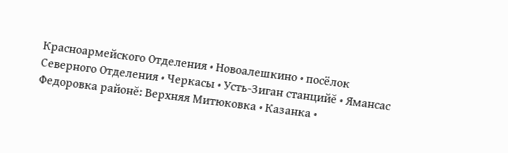Красноармейского Отделения • Новоалешкино • посёлок Северного Отделения • Черкасы • Усть-Зиган станцийĕ • Ямансас Федоровка районĕ: Верхняя Митюковка • Казанка •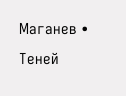Маганев • Теней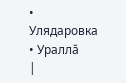• Улядаровка • Ураллă
|